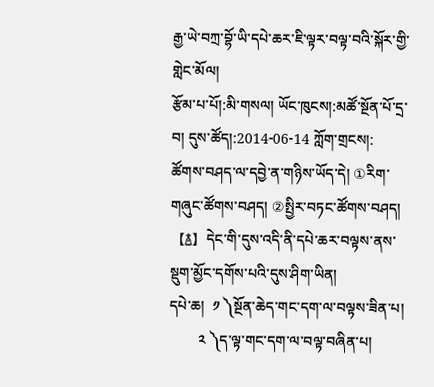རྒྱ་ཡེ་བཀྲ་བྷོ་ཡི་དཔེ་ཆར་ཇི་ལྟར་བལྟ་བའི་སྐོར་གྱི་གླེང་མོལ།
རྩོམ་པ་པོ།:མི་གསལ། ཡོང་ཁུངས།:མཚོ་སྔོན་པོ་དྲ་བ། དུས་ཚོད།:2014-06-14 ཀློག་གྲངས།:
ཚོགས་བཤད་ལ་དབྱེ་ན་གཉིས་ཡོད་དེ། ①རིག་གཞུང་ཚོགས་བཤད། ②སྤྱིར་བཏང་ཚོགས་བཤད།
【࿄】དེང་གི་དུས་འདི་ནི་དཔེ་ཆར་བལྟས་ནས་སྡུག་མྱོང་དགོས་པའི་དུས་ཤིག་ཡིན།
དཔེ་ཆ།  ༡ ༽སྔོན་ཆེད་གང་དག་ལ་བལྟས་ཟིན་པ།
        ༢ ༽ད་ལྟ་གང་དག་ལ་བལྟ་བཞིན་པ།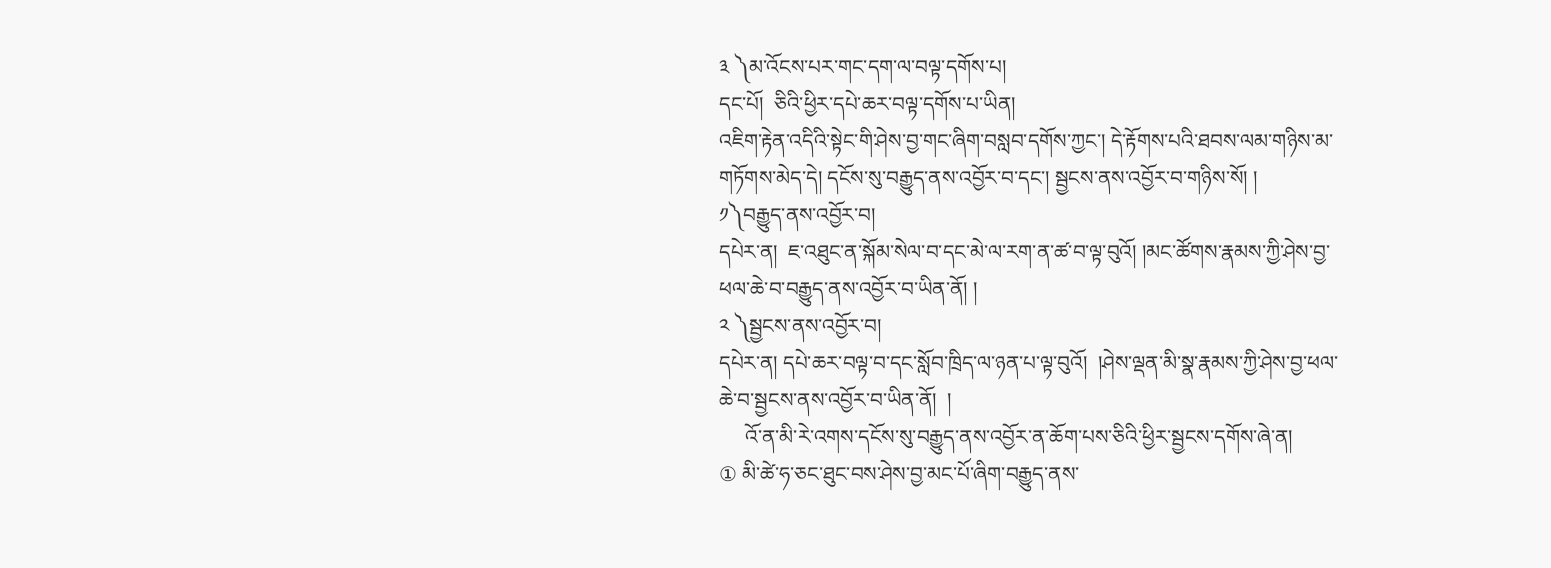༣ ༽མ་འོངས་པར་གང་དག་ལ་བལྟ་དགོས་པ།
དང་པོ།  ཅིའི་ཕྱིར་དཔེ་ཆར་བལྟ་དགོས་པ་ཡིན།
འཇིག་རྟེན་འདིའི་སྟེང་གི་ཤེས་བྱ་གང་ཞིག་བསླབ་དགོས་ཀྱང་། དེ་རྟོགས་པའི་ཐབས་ལམ་གཉིས་མ་གཏོགས་མེད་དེ། དངོས་སུ་བརྒྱུད་ནས་འབྱོར་བ་དང་། སྦྱངས་ནས་འབྱོར་བ་གཉིས་སོ། །
༡༽བརྒྱུད་ནས་འབྱོར་བ།
དཔེར་ན།  ཇ་འཐུང་ན་སྐོམ་སེལ་བ་དང་མེ་ལ་རག་ན་ཚ་བ་ལྟ་བུའོ། །མང་ཚོགས་རྣམས་ཀྱི་ཤེས་བྱ་ཕལ་ཆེ་བ་བརྒྱུད་ནས་འབྱོར་བ་ཡིན་ནོ། །
༢ ༽སྦྱངས་ནས་འབྱོར་བ།
དཔེར་ན། དཔེ་ཆར་བལྟ་བ་དང་སློབ་ཁྲིད་ལ་ཉན་པ་ལྟ་བུའོ།  །ཤེས་ལྡན་མི་སྣ་རྣམས་ཀྱི་ཤེས་བྱ་ཕལ་ཆེ་བ་སྦྱངས་ནས་འབྱོར་བ་ཡིན་ནོ།  །
     འོ་ན་མི་རེ་འགས་དངོས་སུ་བརྒྱུད་ནས་འབྱོར་ན་ཆོག་པས་ཅིའི་ཕྱིར་སྦྱངས་དགོས་ཞེ་ན།
① མི་ཚེ་ཧ་ཅང་ཐུང་བས་ཤེས་བྱ་མང་པོ་ཞིག་བརྒྱུད་ནས་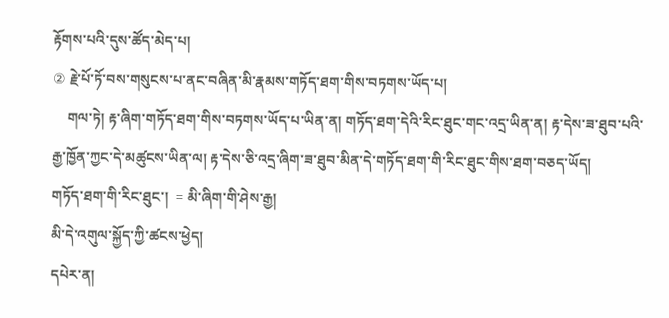རྟོགས་པའི་དུས་ཚོད་མེད་པ།
② རྗེ་པོ་ཏོ་བས་གསུངས་པ་ནང་བཞིན་མི་རྣམས་གཏོད་ཐག་གིས་བཏགས་ཡོད་པ།
    གལ་ཏེ། རྟ་ཞིག་གཏོད་ཐག་གིས་བཏགས་ཡོད་པ་ཡིན་ན། གཏོད་ཐག་དེའི་རིང་ཐུང་གང་འདྲ་ཡིན་ན། རྟ་དེས་ཟ་ཐུབ་པའི་རྒྱ་ཁྱོན་ཀྱང་དེ་མཚུངས་ཡིན་ལ། རྟ་དེས་ཅི་འདྲ་ཞིག་ཟ་ཐུབ་མིན་དེ་གཏོད་ཐག་གི་རིང་ཐུང་གིས་ཐག་བཅད་ཡོད།
གཏོད་ཐག་གི་རིང་ཐུང་།  = མི་ཞིག་གི་ཤེས་རྒྱ།
མི་དེ་འགུལ་སྐྱོད་ཀྱི་ཚངས་ཕྱེད།
དཔེར་ན།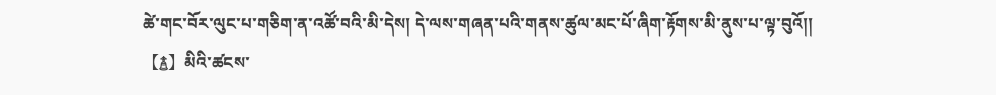ཚེ་གང་བོར་ལུང་པ་གཅིག་ན་འཚོ་བའི་མི་དེས། དེ་ལས་གཞན་པའི་གནས་ཚུལ་མང་པོ་ཞིག་རྟོགས་མི་ནུས་པ་ལྟ་བུའོ།།
【࿄】མིའི་ཚངས་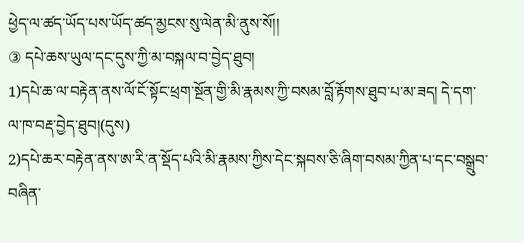ཕྱེད་ལ་ཚད་ཡོད་པས་ཡོད་ཚད་མྱངས་སུ་ལེན་མི་ནུས་སོ།།
③ དཔེ་ཆས་ཡུལ་དང་དུས་ཀྱི་མ་བསྐལ་བ་བྱེད་ཐུབ།
1)དཔེ་ཆ་ལ་བརྟེན་ནས་ལོ་ངོ་སྟོང་ཕྲག་སྔོན་གྱི་མི་རྣམས་ཀྱི་བསམ་བློ་རྟོགས་ཐུབ་པ་མ་ཟད། དེ་དག་ལ་ཁ་བརྡ་བྱེད་ཐུབ།(དུས)
2)དཔེ་ཆར་བརྟེན་ནས་ཨ་རི་ན་སྡོད་པའི་མི་རྣམས་ཀྱིས་དེང་སྐབས་ཅི་ཞིག་བསམ་ཀྱིན་པ་དང་བསྒྲུབ་བཞིན་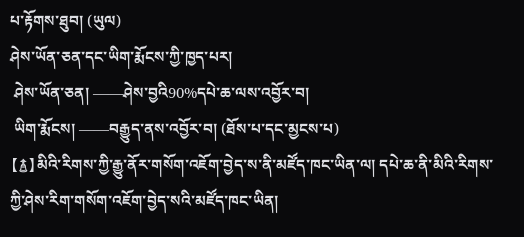པ་རྟོགས་ཐུབ། (ཡུལ)
ཤེས་ཡོན་ཅན་དང་ཡིག་རྨོངས་ཀྱི་ཁྱད་པར།
 ཤེས་ཡོན་ཅན། ——ཤེས་བྱའི90%དཔེ་ཆ་ལས་འབྱོར་བ།
 ཡིག་རྨོངས། ——བརྒྱུད་ནས་འབྱོར་བ། (ཐོས་པ་དང་མྱངས་པ)
【࿄】མིའི་རིགས་ཀྱི་རྒྱུ་ནོར་གསོག་འཇོག་བྱེད་ས་ནི་མཛོད་ཁང་ཡིན་ལ། དཔེ་ཆ་ནི་མིའི་རིགས་ཀྱི་ཤེས་རིག་གསོག་འཇོག་བྱེད་སའི་མཛོད་ཁང་ཡིན།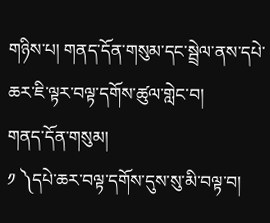གཉིས་པ། གནད་དོན་གསུམ་དང་སྦྲེལ་ནས་དཔེ་ཆར་ཇི་ལྟར་བལྟ་དགོས་ཚུལ་གླེང་བ།
གནད་དོན་གསུམ།
༡ ༽དཔེ་ཆར་བལྟ་དགོས་དུས་སུ་མི་བལྟ་བ།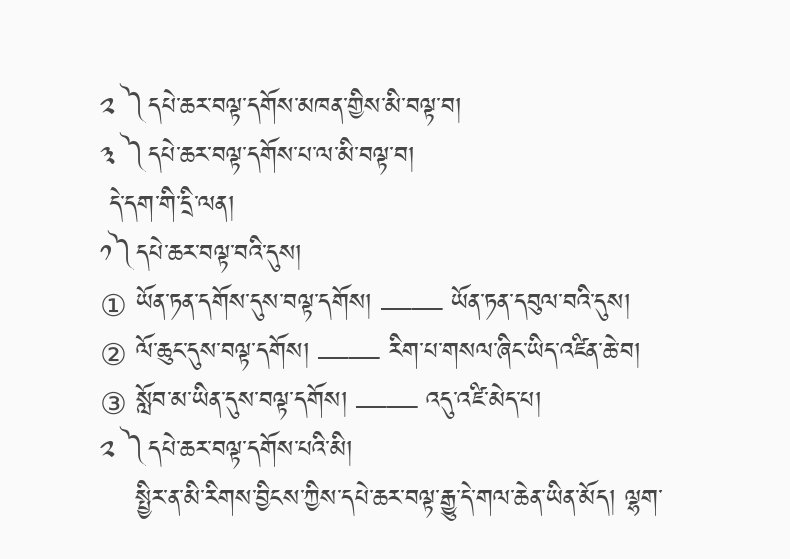༢ ༽དཔེ་ཆར་བལྟ་དགོས་མཁན་གྱིས་མི་བལྟ་བ།
༣ ༽དཔེ་ཆར་བལྟ་དགོས་པ་ལ་མི་བལྟ་བ།
 དེ་དག་གི་དྲི་ལན།
༡༽དཔེ་ཆར་བལྟ་བའི་དུས།
① ཡོན་ཏན་དགོས་དུས་བལྟ་དགོས། —— ཡོན་ཏན་དབུལ་བའི་དུས།
② ལོ་ཆུང་དུས་བལྟ་དགོས། —— རིག་པ་གསལ་ཞིང་ཡིད་འཛིན་ཆེ་བ།
③ སློབ་མ་ཡིན་དུས་བལྟ་དགོས། —— འདུ་འཛི་མེད་པ།
༢ ༽དཔེ་ཆར་བལྟ་དགོས་པའི་མི།
    སྤྱིར་ན་མི་རིགས་བྱིངས་ཀྱིས་དཔེ་ཆར་བལྟ་རྒྱུ་དེ་གལ་ཆེན་ཡིན་མོད། ལྷག་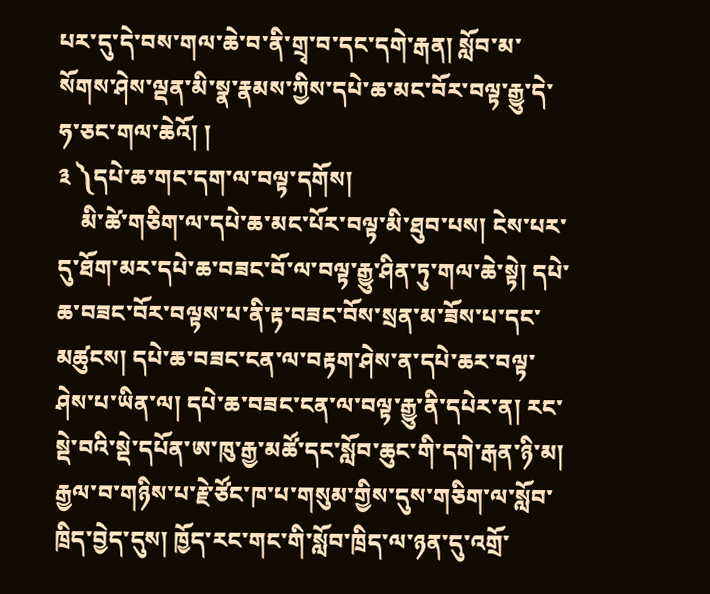པར་དུ་དེ་བས་གལ་ཆེ་བ་ནི་གྲྭ་བ་དང་དགེ་རྒན། སློབ་མ་སོགས་ཤེས་ལྡན་མི་སྣ་རྣམས་ཀྱིས་དཔེ་ཆ་མང་བོར་བལྟ་རྒྱུ་དེ་ཧ་ཅང་གལ་ཆེའོ། །
༣ ༽དཔེ་ཆ་གང་དག་ལ་བལྟ་དགོས།
    མི་ཚེ་གཅིག་ལ་དཔེ་ཆ་མང་པོར་བལྟ་མི་ཐུབ་པས། ངེས་པར་དུ་ཐོག་མར་དཔེ་ཆ་བཟང་བོ་ལ་བལྟ་རྒྱུ་ཤིན་ཏུ་གལ་ཆེ་སྟེ། དཔེ་ཆ་བཟང་བོར་བལྟས་པ་ནི་རྟ་བཟང་བོས་སྲན་མ་ཟོས་པ་དང་མཚུངས། དཔེ་ཆ་བཟང་ངན་ལ་བརྟག་ཤེས་ན་དཔེ་ཆར་བལྟ་ཤེས་པ་ཡིན་ལ། དཔེ་ཆ་བཟང་ངན་ལ་བལྟ་རྒྱུ་ནི་དཔེར་ན། རང་སྡེ་བའི་སྡེ་དཔོན་ཨ་ཁུ་རྒྱ་མཚོ་དང་སློབ་ཆུང་གི་དགེ་རྒན་ཉི་མ། རྒྱལ་བ་གཉིས་པ་རྗེ་ཙོང་ཁ་པ་གསུམ་གྱིས་དུས་གཅིག་ལ་སློབ་ཁྲིད་བྱེད་དུས། ཁྱོད་རང་གང་གི་སློབ་ཁྲིད་ལ་ཉན་དུ་འགྲོ་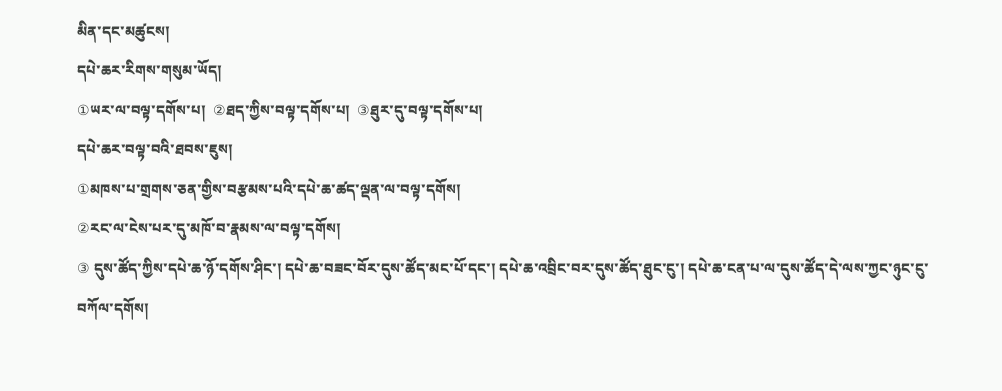མིན་དང་མཚུངས།
དཔེ་ཆར་རིགས་གསུམ་ཡོད།
①ཡར་ལ་བལྟ་དགོས་པ།  ②ཐད་ཀྱིས་བལྟ་དགོས་པ།  ③ཐུར་དུ་བལྟ་དགོས་པ།
དཔེ་ཆར་བལྟ་བའི་ཐབས་ཇུས།
①མཁས་པ་གྲགས་ཅན་གྱིས་བརྩམས་པའི་དཔེ་ཆ་ཚད་ལྡན་ལ་བལྟ་དགོས།
②རང་ལ་ངེས་པར་དུ་མཁོ་བ་རྣམས་ལ་བལྟ་དགོས།
③ དུས་ཚོད་ཀྱིས་དཔེ་ཆ་ཉོ་དགོས་ཤིང་། དཔེ་ཆ་བཟང་བོར་དུས་ཚོད་མང་པོ་དང་། དཔེ་ཆ་འབྲིང་བར་དུས་ཚོད་ཐུང་ངུ་། དཔེ་ཆ་ངན་པ་ལ་དུས་ཚོད་དེ་ལས་ཀྱང་ཉུང་ངུ་བཀོལ་དགོས།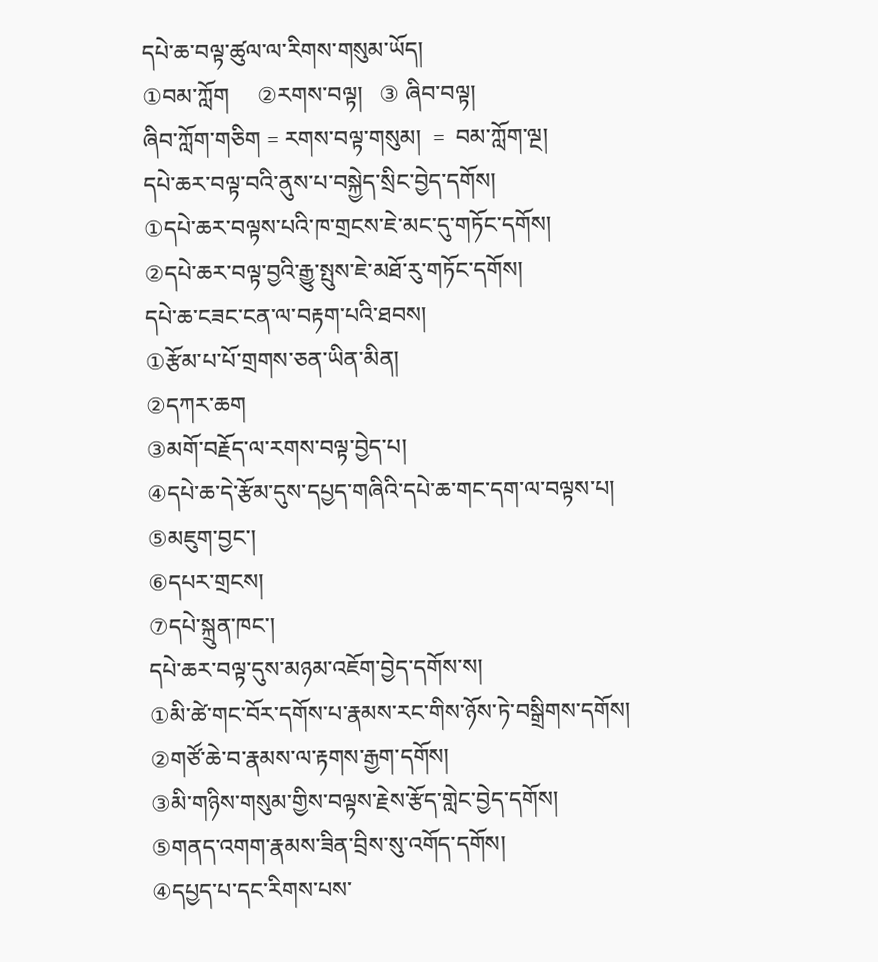དཔེ་ཆ་བལྟ་ཚུལ་ལ་རིགས་གསུམ་ཡོད།
①བམ་ཀློག     ②རགས་བལྟ།   ③ ཞིབ་བལྟ།
ཞིབ་ཀློག་གཅིག = རགས་བལྟ་གསུམ།  =  བམ་ཀློག་ལྔ།
དཔེ་ཆར་བལྟ་བའི་ནུས་པ་བསྐྱེད་སྲིང་བྱེད་དགོས།
①དཔེ་ཆར་བལྟས་པའི་ཁ་གྲངས་ཇེ་མང་དུ་གཏོང་དགོས།
②དཔེ་ཆར་བལྟ་བྱའི་རྒྱུ་སྤུས་ཇེ་མཐོ་རུ་གཏོང་དགོས།
དཔེ་ཆ་ངཟང་ངན་ལ་བརྟག་པའི་ཐབས།
①རྩོམ་པ་པོ་གྲགས་ཅན་ཡིན་མིན།
②དཀར་ཆག
③མགོ་བརྗོད་ལ་རགས་བལྟ་བྱེད་པ།
④དཔེ་ཆ་དེ་རྩོམ་དུས་དཔྱད་གཞིའི་དཔེ་ཆ་གང་དག་ལ་བལྟས་པ།
⑤མཇུག་བྱང་།
⑥དཔར་གྲངས།
⑦དཔེ་སྐྲུན་ཁང་།
དཔེ་ཆར་བལྟ་དུས་མཉམ་འཇོག་བྱེད་དགོས་ས།
①མི་ཚེ་གང་བོར་དགོས་པ་རྣམས་རང་གིས་ཉོས་ཏེ་བསྒྲིགས་དགོས།
②གཙོ་ཆེ་བ་རྣམས་ལ་རྟགས་རྒྱག་དགོས།
③མི་གཉིས་གསུམ་གྱིས་བལྟས་རྗེས་རྩོད་གླེང་བྱེད་དགོས།
⑤གནད་འགག་རྣམས་ཟིན་བྲིས་སུ་འགོད་དགོས།
④དཔྱད་པ་དང་རིགས་པས་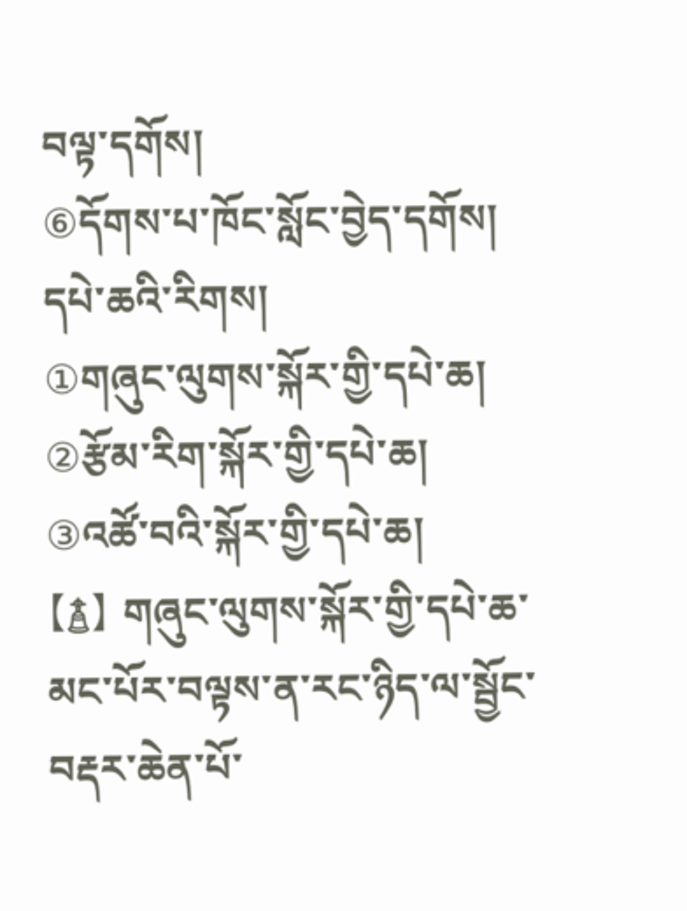བལྟ་དགོས།
⑥དོགས་པ་ཁོང་སློང་བྱེད་དགོས།
དཔེ་ཆའི་རིགས།
①གཞུང་ལུགས་སྐོར་གྱི་དཔེ་ཆ།
②རྩོམ་རིག་སྐོར་གྱི་དཔེ་ཆ།
③འཚོ་བའི་སྐོར་གྱི་དཔེ་ཆ།
【࿄】 གཞུང་ལུགས་སྐོར་གྱི་དཔེ་ཆ་མང་པོར་བལྟས་ན་རང་ཉིད་ལ་སྦྱོང་བརྡར་ཆེན་པོ་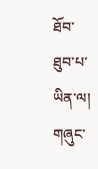ཐོབ་ཐུབ་པ་ཡིན་ལ། གཞུང་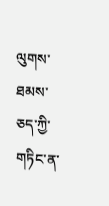ལུགས་ཐམས་ཅད་ཀྱི་གཏིང་ན་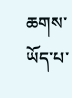ཆགས་ཡོད་པ་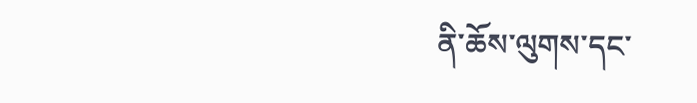ནི་ཆོས་ལུགས་དང་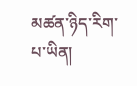མཚན་ཉིད་རིག་པ་ཡིན།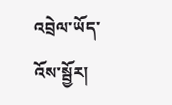འབྲེལ་ཡོད་འོས་སྦྱོར།